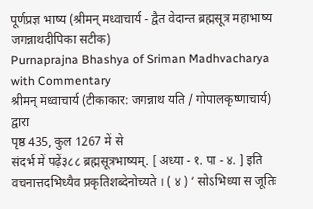पूर्णप्रज्ञ भाष्य (श्रीमन् मध्वाचार्य - द्वैत वेदान्त ब्रह्मसूत्र महाभाष्य जगन्नाथदीपिका सटीक)
Purnaprajna Bhashya of Sriman Madhvacharya with Commentary
श्रीमन् मध्वाचार्य (टीकाकार: जगन्नाथ यति / गोपालकृष्णाचार्य) द्वारा
पृष्ठ 435, कुल 1267 में से
संदर्भ में पढ़ें३८८ ब्रह्मसूत्रभाष्यम्. [ अध्या - १. पा - ४. ] इति वचनात्तदभिध्यैव प्रकृतिशब्देनोच्यते । ( ४ ) ‘ सोऽभिध्या स जूतिः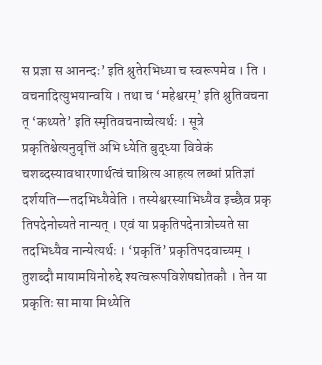स प्रज्ञा स आनन्दः’ इति श्रुतेरभिध्या च स्वरूपमेव । ति । वचनादित्युभयान्वयि । तथा च ‘महेश्वरम्’ इति श्रुतिवचना त् ‘कथ्यते’ इति स्मृतिवचनाच्चेत्यर्थः । सूत्रे प्रकृतिश्चेत्यनुवृत्तिं अभि ध्येति बुद्ध्या विवेकं चशब्दस्यावधारणार्थत्वं चाश्रित्य आहत्य लब्धां प्रतिज्ञां दर्शयति—तदभिध्यैवेति । तस्येश्वरस्याभिध्यैव इच्छैव प्रकृ तिपदेनोच्यते नान्यत् । एवं या प्रकृतिपदेनात्रोच्यते सा तदभिध्यैव नान्येत्यर्थः । ‘प्रकृतिं’ प्रकृतिपदवाच्यम् । तुशब्दौ मायामयिनोरुद्दे श्यत्वरूपविशेषद्योतकौ । तेन या प्रकृतिः सा माया मिथ्येति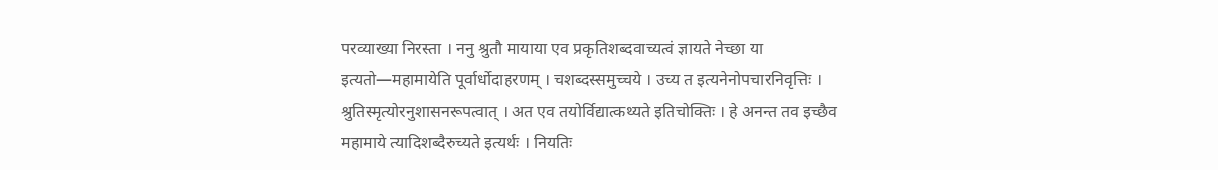परव्याख्या निरस्ता । ननु श्रुतौ मायाया एव प्रकृतिशब्दवाच्यत्वं ज्ञायते नेच्छा या इत्यतो—महामायेति पूर्वार्धोदाहरणम् । चशब्दस्समुच्चये । उच्य त इत्यनेनोपचारनिवृत्तिः । श्रुतिस्मृत्योरनुशासनरूपत्वात् । अत एव तयोर्विद्यात्कथ्यते इतिचोक्तिः । हे अनन्त तव इच्छैव महामाये त्यादिशब्दैरुच्यते इत्यर्थः । नियतिः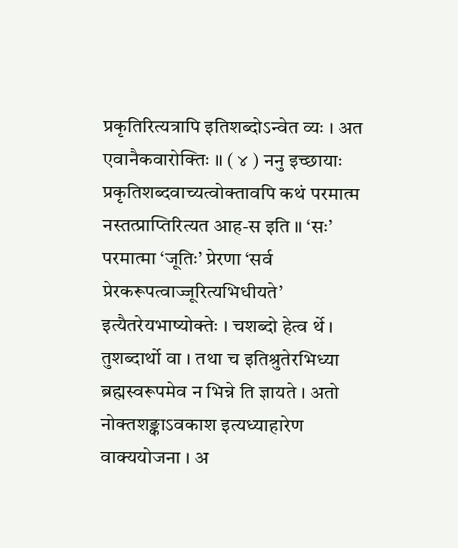प्रकृतिरित्यत्रापि इतिशब्दोऽन्वेत व्यः । अत एवानैकवारोक्तिः ॥ ( ४ ) ननु इच्छायाः प्रकृतिशब्दवाच्यत्वोक्तावपि कथं परमात्म नस्तत्प्राप्तिरित्यत आह-स इति ॥ ‘सः’ परमात्मा ‘जूतिः’ प्रेरणा ‘सर्व प्रेरकरूपत्वाज्जूरित्यभिधीयते’ इत्यैतरेयभाष्योक्तेः । चशब्दो हेत्व र्थे । तुशब्दार्थो वा । तथा च इतिश्रुतेरभिध्या ब्रह्मस्वरूपमेव न भिन्ने ति ज्ञायते । अतो नोक्तशङ्काऽवकाश इत्यध्याहारेण वाक्ययोजना । अ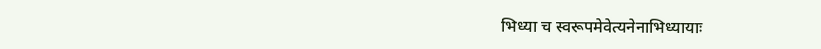भिध्या च स्वरूपमेवेत्यनेनाभिध्यायाः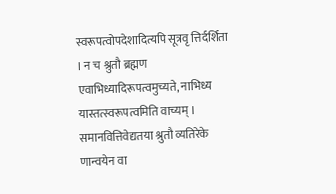स्वरूपत्वोपदेशादित्यपि सूत्रवृ त्तिर्दर्शिता । न च श्रुतौ ब्रह्मण एवाभिध्यादिरूपत्वमुच्यते, नाभिध्य यास्तत्स्वरूपत्वमिति वाच्यम् । समानवित्तिवेद्यतया श्रुतौ व्यतिरेके णान्वयेन वा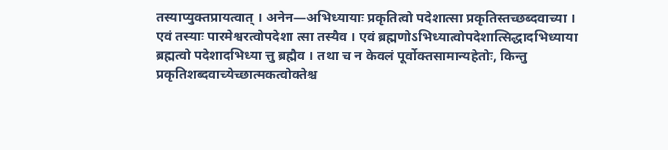तस्याप्युक्तप्रायत्वात् । अनेन—अभिध्यायाः प्रकृतित्वो पदेशात्सा प्रकृतिस्तच्छब्दवाच्या । एवं तस्याः पारमेश्वरत्वोपदेशा त्सा तस्यैव । एवं ब्रह्मणोऽभिध्यात्वोपदेशात्सिद्धादभिध्याया ब्रह्मत्वो पदेशादभिध्या त्तु ब्रह्मैव । तथा च न केवलं पूर्वोक्तसामान्यहेतोः, किन्तु प्रकृतिशब्दवाच्येच्छात्मकत्वोक्तेश्च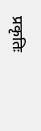प्रकृतिः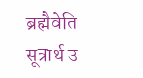ब्रह्मैवेति सूत्रार्थ उ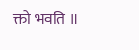क्तो भवति ॥